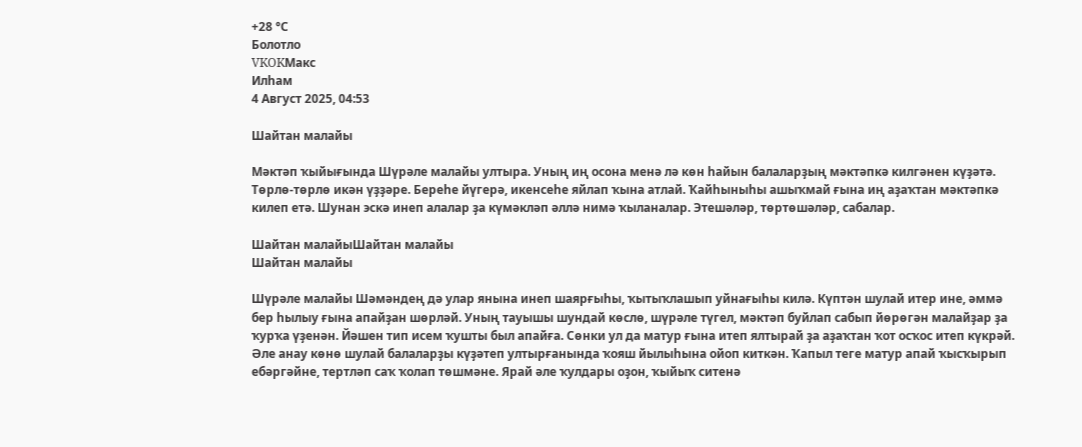+28 °С
Болотло
VKOKМакс
Илһам
4 Август 2025, 04:53

Шайтан малайы

Мәктәп ҡыйығында Шүрәле малайы ултыра. Уның иң осона менә лә көн һайын балаларҙың мәктәпкә килгәнен күҙәтә. Төрлө-төрлө икән үҙҙәре. Береһе йүгерә, икенсеһе яйлап ҡына атлай. Ҡайһыныһы ашыҡмай ғына иң аҙаҡтан мәктәпкә килеп етә. Шунан эскә инеп алалар ҙа күмәкләп әллә нимә ҡыланалар. Этешәләр, төртөшәләр, сабалар.

Шайтан малайыШайтан малайы
Шайтан малайы

Шүрәле малайы Шәмәндең дә улар янына инеп шаярғыһы, ҡытыҡлашып уйнағыһы килә. Күптән шулай итер ине, әммә бер һылыу ғына апайҙан шөрләй. Уның тауышы шундай көслө, шүрәле түгел, мәктәп буйлап сабып йөрөгән малайҙар ҙа ҡурҡа үҙенән. Йәшен тип исем ҡушты был апайға. Сөнки ул да матур ғына итеп ялтырай ҙа аҙаҡтан ҡот осҡос итеп күкрәй. Әле анау көнө шулай балаларҙы күҙәтеп ултырғанында ҡояш йылыһына ойоп киткән. Ҡапыл теге матур апай ҡысҡырып ебәргәйне, тертләп саҡ ҡолап төшмәне. Ярай әле ҡулдары оҙон, ҡыйыҡ ситенә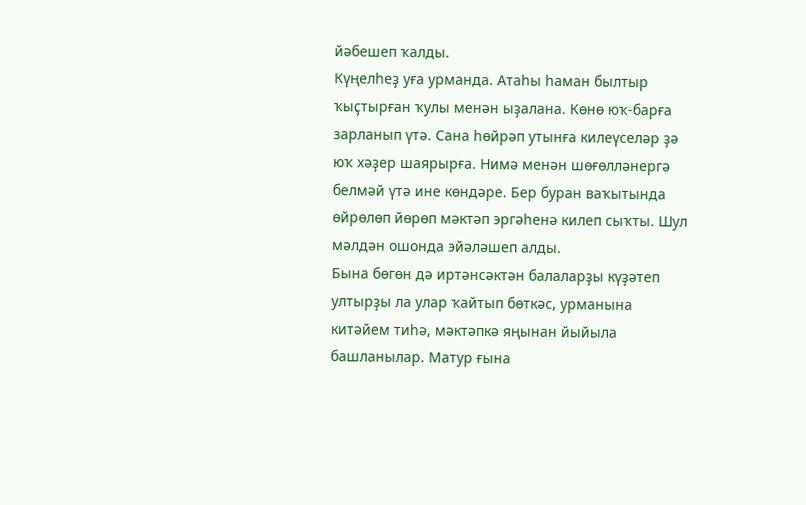йәбешеп ҡалды.
Күңелһеҙ уға урманда. Атаһы һаман былтыр ҡыҫтырған ҡулы менән ыҙалана. Көнө юҡ-барға зарланып үтә. Сана һөйрәп утынға килеүселәр ҙә юҡ хәҙер шаярырға. Нимә менән шөғөлләнергә белмәй үтә ине көндәре. Бер буран ваҡытында өйрөлөп йөрөп мәктәп эргәһенә килеп сыҡты. Шул мәлдән ошонда эйәләшеп алды.
Бына бөгөн дә иртәнсәктән балаларҙы күҙәтеп ултырҙы ла улар ҡайтып бөткәс, урманына китәйем тиһә, мәктәпкә яңынан йыйыла башланылар. Матур ғына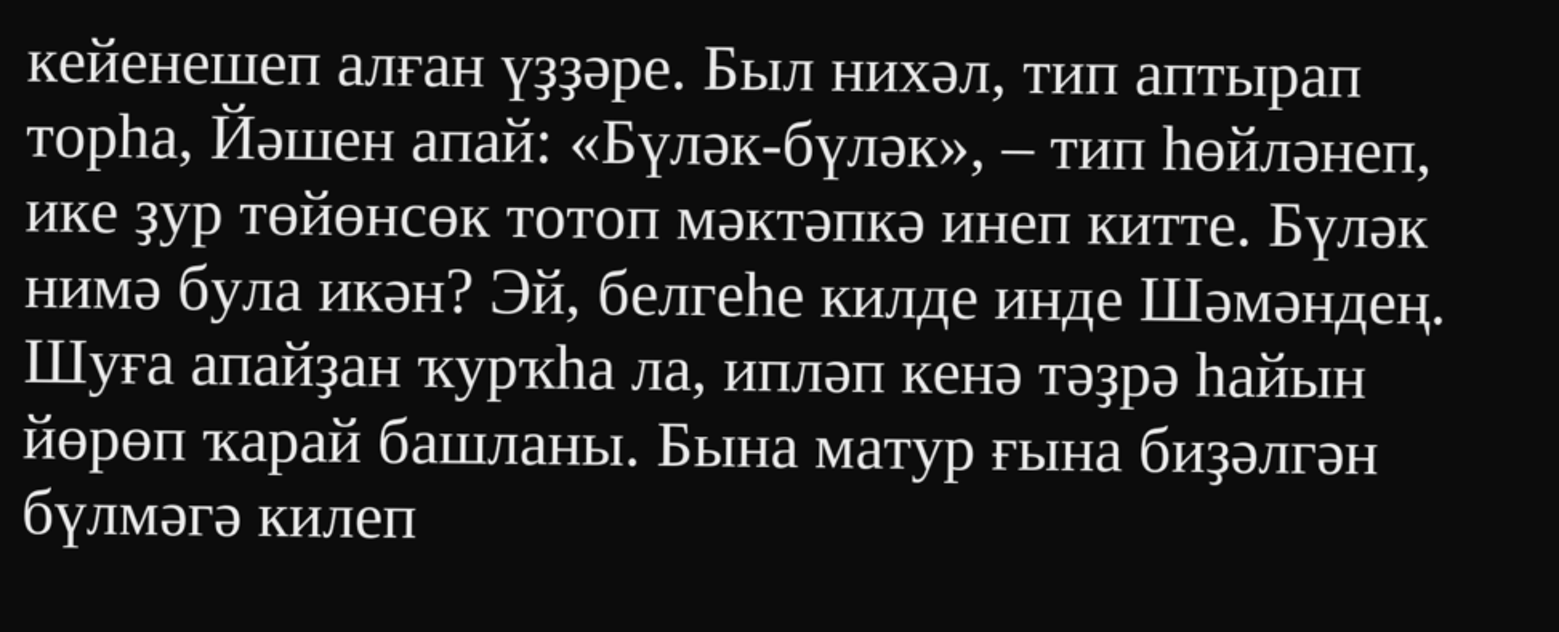кейенешеп алған үҙҙәре. Был нихәл, тип аптырап торһа, Йәшен апай: «Бүләк-бүләк», – тип һөйләнеп, ике ҙур төйөнсөк тотоп мәктәпкә инеп китте. Бүләк нимә була икән? Эй, белгеһе килде инде Шәмәндең. Шуға апайҙан ҡурҡһа ла, ипләп кенә тәҙрә һайын йөрөп ҡарай башланы. Бына матур ғына биҙәлгән бүлмәгә килеп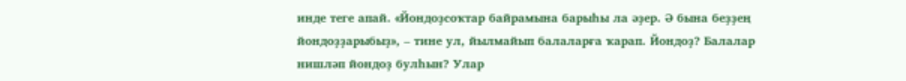инде теге апай. «Йондоҙсоҡтар байрамына барыһы ла әҙер. Ә бына беҙҙең йондоҙҙарыбыҙ», – тине ул, йылмайып балаларға ҡарап. Йондоҙ? Балалар нишләп йондоҙ булһын? Улар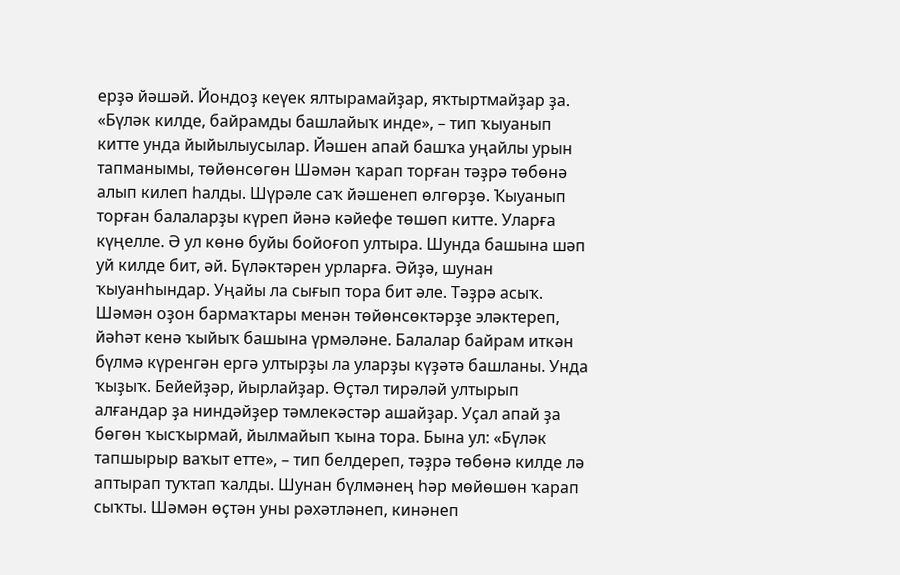ерҙә йәшәй. Йондоҙ кеүек ялтырамайҙар, яҡтыртмайҙар ҙа. «Бүләк килде, байрамды башлайыҡ инде», – тип ҡыуанып китте унда йыйылыусылар. Йәшен апай башҡа уңайлы урын тапманымы, төйөнсөгөн Шәмән ҡарап торған тәҙрә төбөнә алып килеп һалды. Шүрәле саҡ йәшенеп өлгөрҙө. Ҡыуанып торған балаларҙы күреп йәнә кәйефе төшөп китте. Уларға күңелле. Ә ул көнө буйы бойоғоп ултыра. Шунда башына шәп уй килде бит, әй. Бүләктәрен урларға. Әйҙә, шунан ҡыуанһындар. Уңайы ла сығып тора бит әле. Тәҙрә асыҡ.
Шәмән оҙон бармаҡтары менән төйөнсөктәрҙе эләктереп, йәһәт кенә ҡыйыҡ башына үрмәләне. Балалар байрам иткән бүлмә күренгән ергә ултырҙы ла уларҙы күҙәтә башланы. Унда ҡыҙыҡ. Бейейҙәр, йырлайҙар. Өҫтәл тирәләй ултырып алғандар ҙа ниндәйҙер тәмлекәстәр ашайҙар. Уҫал апай ҙа бөгөн ҡысҡырмай, йылмайып ҡына тора. Бына ул: «Бүләк тапшырыр ваҡыт етте», – тип белдереп, тәҙрә төбөнә килде лә аптырап туҡтап ҡалды. Шунан бүлмәнең һәр мөйөшөн ҡарап сыҡты. Шәмән өҫтән уны рәхәтләнеп, кинәнеп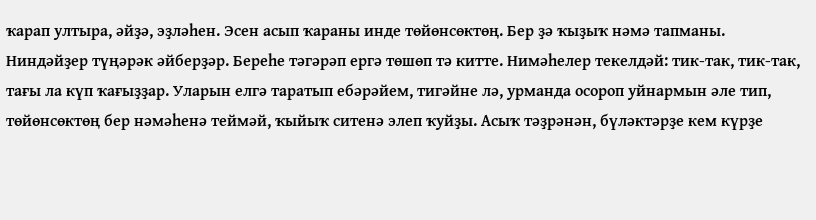ҡарап ултыра, әйҙә, эҙләһен. Эсен асып ҡараны инде төйөнсөктөң. Бер ҙә ҡыҙыҡ нәмә тапманы. Ниндәйҙер түңәрәк әйберҙәр. Береһе тәгәрәп ергә төшөп тә китте. Нимәһелер текелдәй: тик-так, тик-так, тағы ла күп ҡағыҙҙар. Уларын елгә таратып ебәрәйем, тигәйне лә, урманда осороп уйнармын әле тип, төйөнсөктөң бер нәмәһенә теймәй, ҡыйыҡ ситенә элеп ҡуйҙы. Асыҡ тәҙрәнән, бүләктәрҙе кем күрҙе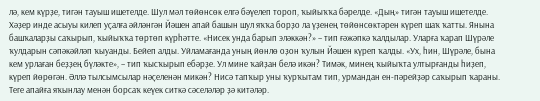лә, кем күрҙе, тигән тауыш ишетелде. Шул мәл төйөнсөк елгә бәүелеп тороп, ҡыйыҡҡа бәрелде. «Дың» тигән тауыш ишетелде. Хәҙер инде асыуы килеп уҫалға әйләнгән Йәшен апай башын шул яҡҡа борҙо ла үҙенең төйөнсөктәрен күреп шаҡ ҡатты. Янына башҡаларҙы саҡырып, ҡыйыҡҡа төртөп күрһәтте. «Нисек унда барып эләккән?» – тип ғәжәпкә ҡалдылар. Уларға ҡарап Шүрәле ҡулдарын сәпәкәйләп ҡыуанды. Бейеп алды. Уйламағанда уның йөнлө оҙон ҡулын Йәшен күреп ҡалды. «Ух, һин, Шүрәле, бына кем урлаған беҙҙең бүләкте», – тип ҡысҡырып ебәрҙе. Ул мине ҡайҙан белә икән? Тимәк, минең ҡыйыҡта ултырғанды һиҙеп, күреп йөрөгән. Әллә тылсымсылар нәҫеленән микән? Нисә тапҡыр уны ҡурҡытам тип, урмандан ен-пәрейҙәр саҡырып ҡараны. Теге апайға яҡынлау менән борсаҡ кеүек ситкә сәселәләр ҙә китәләр.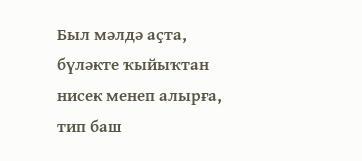Был мәлдә аҫта, бүләкте ҡыйыҡтан нисек менеп алырға, тип баш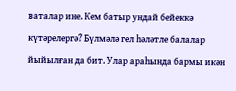ваталар ине. Кем батыр ундай бейеккә күтәрелергә? Бүлмәлә гел һәләтле балалар йыйылған да бит. Улар араһында бармы икән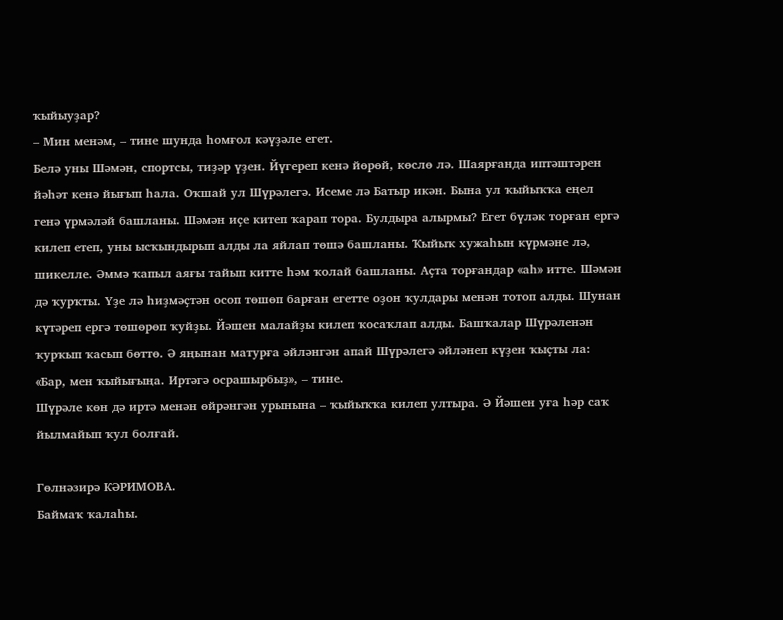ҡыйыуҙар?
– Мин менәм, – тине шунда һомғол кәүҙәле егет.
Белә уны Шәмән, спортсы, тиҙәр үҙен. Йүгереп кенә йөрөй, көслө лә. Шаярғанда иптәштәрен йәһәт кенә йығып һала. Оҡшай ул Шүрәлегә. Исеме лә Батыр икән. Бына ул ҡыйыҡҡа еңел генә үрмәләй башланы. Шәмән иҫе китеп ҡарап тора. Булдыра алырмы? Егет бүләк торған ергә килеп етеп, уны ысҡындырып алды ла яйлап төшә башланы. Ҡыйыҡ хужаһын күрмәне лә, шикелле. Әммә ҡапыл аяғы тайып китте һәм ҡолай башланы. Аҫта торғандар «аһ» итте. Шәмән дә ҡурҡты. Үҙе лә һиҙмәҫтән осоп төшөп барған егетте оҙон ҡулдары менән тотоп алды. Шунан күтәреп ергә төшөрөп ҡуйҙы. Йәшен малайҙы килеп ҡосаҡлап алды. Башҡалар Шүрәленән ҡурҡып ҡасып бөттө. Ә яңынан матурға әйләнгән апай Шүрәлегә әйләнеп күҙен ҡыҫты ла: «Бар, мен ҡыйығыңа. Иртәгә осрашырбыҙ», – тине.
Шүрәле көн дә иртә менән өйрәнгән урынына – ҡыйыҡҡа килеп ултыра. Ә Йәшен уға һәр саҡ йылмайып ҡул болғай.

Гөлнәзирә КӘРИМОВА.
Баймаҡ ҡалаһы.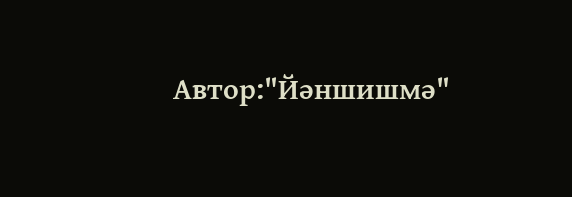Автор:"Йәншишмә"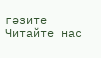гәзите
Читайте нас